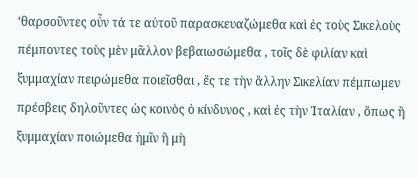‘θαρσοῦντες οὖν τά τε αὐτοῦ παρασκευαζώμεθα καὶ ἐς τοὺς Σικελοὺς πέμποντες τοὺς μὲν μᾶλλον βεβαιωσώμεθα , τοῖς δὲ φιλίαν καὶ ξυμμαχίαν πειρώμεθα ποιεῖσθαι , ἔς τε τὴν ἄλλην Σικελίαν πέμπωμεν πρέσβεις δηλοῦντες ὡς κοινὸς ὁ κίνδυνος , καὶ ἐς τὴν Ἰταλίαν , ὅπως ἢ ξυμμαχίαν ποιώμεθα ἡμῖν ἢ μὴ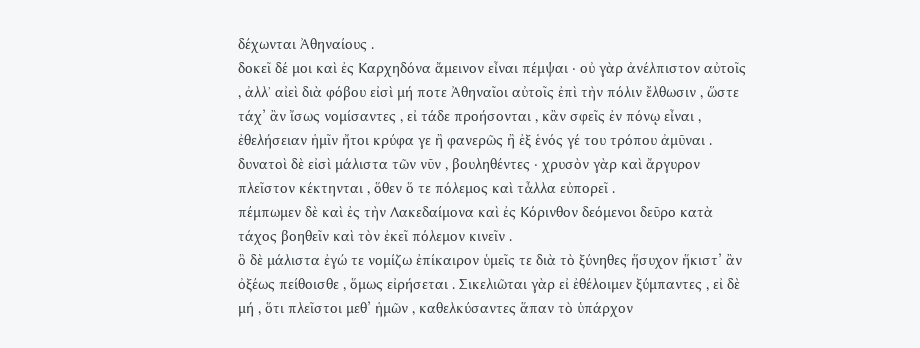δέχωνται Ἀθηναίους .
δοκεῖ δέ μοι καὶ ἐς Καρχηδόνα ἄμεινον εἶναι πέμψαι · οὐ γὰρ ἀνέλπιστον αὐτοῖς , ἀλλ᾽ αἰεὶ διὰ φόβου εἰσὶ μή ποτε Ἀθηναῖοι αὐτοῖς ἐπὶ τὴν πόλιν ἔλθωσιν , ὥστε τάχ’ ἂν ἴσως νομίσαντες , εἰ τάδε προήσονται , κἂν σφεῖς ἐν πόνῳ εἶναι , ἐθελήσειαν ἡμῖν ἤτοι κρύφα γε ἢ φανερῶς ἢ ἐξ ἑνός γέ του τρόπου ἀμῦναι . δυνατοὶ δὲ εἰσὶ μάλιστα τῶν νῦν , βουληθέντες · χρυσὸν γὰρ καὶ ἄργυρον πλεῖστον κέκτηνται , ὅθεν ὅ τε πόλεμος καὶ τἆλλα εὐπορεῖ .
πέμπωμεν δὲ καὶ ἐς τὴν Λακεδαίμονα καὶ ἐς Κόρινθον δεόμενοι δεῦρο κατὰ τάχος βοηθεῖν καὶ τὸν ἐκεῖ πόλεμον κινεῖν .
ὃ δὲ μάλιστα ἐγώ τε νομίζω ἐπίκαιρον ὑμεῖς τε διὰ τὸ ξύνηθες ἥσυχον ἥκιστ’ ἂν ὀξέως πείθοισθε , ὅμως εἰρήσεται . Σικελιῶται γὰρ εἰ ἐθέλοιμεν ξύμπαντες , εἰ δὲ μή , ὅτι πλεῖστοι μεθ’ ἡμῶν , καθελκύσαντες ἅπαν τὸ ὑπάρχον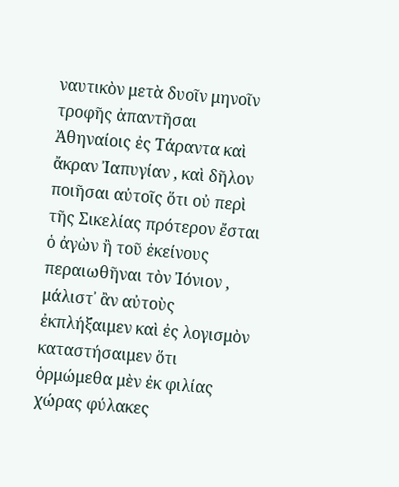ναυτικὸν μετὰ δυοῖν μηνοῖν τροφῆς ἀπαντῆσαι Ἀθηναίοις ἐς Τάραντα καὶ ἄκραν Ἰαπυγίαν , καὶ δῆλον ποιῆσαι αὐτοῖς ὅτι οὐ περὶ τῆς Σικελίας πρότερον ἔσται ὁ ἀγὼν ἢ τοῦ ἐκείνους περαιωθῆναι τὸν Ἰόνιον , μάλιστ᾽ ἂν αὐτοὺς ἐκπλήξαιμεν καὶ ἐς λογισμὸν καταστήσαιμεν ὅτι ὁρμώμεθα μὲν ἐκ φιλίας χώρας φύλακες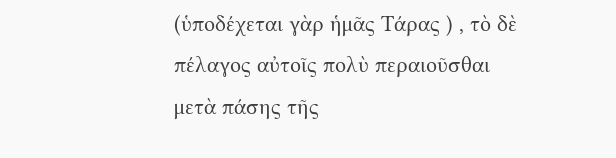(ὑποδέχεται γὰρ ἡμᾶς Τάρας ) , τὸ δὲ πέλαγος αὐτοῖς πολὺ περαιοῦσθαι μετὰ πάσης τῆς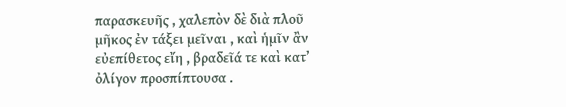παρασκευῆς , χαλεπὸν δὲ διὰ πλοῦ μῆκος ἐν τάξει μεῖναι , καὶ ἡμῖν ἂν εὐεπίθετος εἴη , βραδεῖά τε καὶ κατ’ ὀλίγον προσπίπτουσα .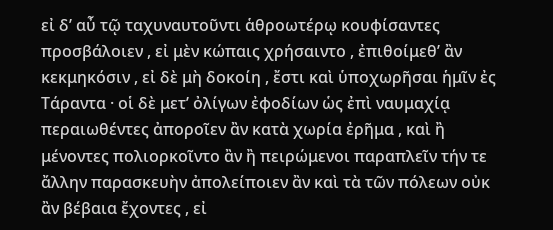εἰ δ’ αὖ τῷ ταχυναυτοῦντι ἁθροωτέρῳ κουφίσαντες προσβάλοιεν , εἰ μὲν κώπαις χρήσαιντο , ἐπιθοίμεθ’ ἂν κεκμηκόσιν , εἰ δὲ μὴ δοκοίη , ἔστι καὶ ὑποχωρῆσαι ἡμῖν ἐς Τάραντα · οἱ δὲ μετ’ ὀλίγων ἐφοδίων ὡς ἐπὶ ναυμαχίᾳ περαιωθέντες ἀποροῖεν ἂν κατὰ χωρία ἐρῆμα , καὶ ἢ μένοντες πολιορκοῖντο ἂν ἢ πειρώμενοι παραπλεῖν τήν τε ἄλλην παρασκευὴν ἀπολείποιεν ἂν καὶ τὰ τῶν πόλεων οὐκ ἂν βέβαια ἔχοντες , εἰ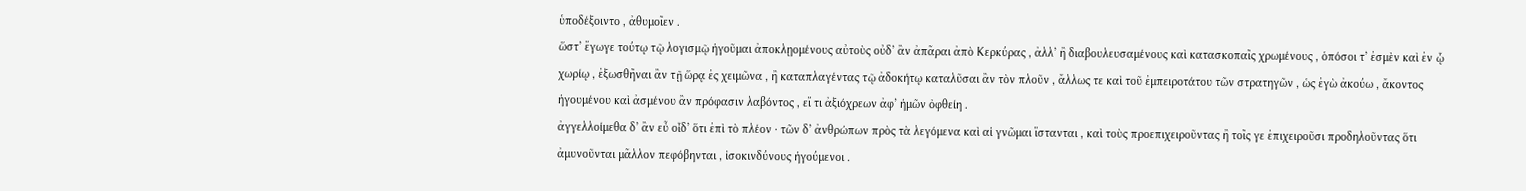ὑποδέξοιντο , ἀθυμοῖεν .
ὥστ’ ἔγωγε τούτῳ τῷ λογισμῷ ἡγοῦμαι ἀποκλῃομένους αὐτοὺς οὐδ’ ἂν ἀπᾶραι ἀπὸ Κερκύρας , ἀλλ’ ἢ διαβουλευσαμένους καὶ κατασκοπαῖς χρωμένους , ὁπόσοι τ’ ἐσμὲν καὶ ἐν ᾧ χωρίῳ , ἐξωσθῆναι ἂν τῇ ὥρᾳ ἐς χειμῶνα , ἢ καταπλαγέντας τῷ ἀδοκήτῳ καταλῦσαι ἂν τὸν πλοῦν , ἄλλως τε καὶ τοῦ ἐμπειροτάτου τῶν στρατηγῶν , ὡς ἐγὼ ἀκούω , ἄκοντος ἡγουμένου καὶ ἀσμένου ἂν πρόφασιν λαβόντος , εἴ τι ἀξιόχρεων ἀφ’ ἡμῶν ὀφθείη .
ἀγγελλοίμεθα δ’ ἂν εὖ οἶδ’ ὅτι ἐπὶ τὸ πλέον · τῶν δ’ ἀνθρώπων πρὸς τὰ λεγόμενα καὶ αἱ γνῶμαι ἵστανται , καὶ τοὺς προεπιχειροῦντας ἢ τοῖς γε ἐπιχειροῦσι προδηλοῦντας ὅτι ἀμυνοῦνται μᾶλλον πεφόβηνται , ἰσοκινδύνους ἡγούμενοι .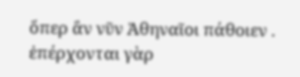ὅπερ ἂν νῦν Ἀθηναῖοι πάθοιεν . ἐπέρχονται γὰρ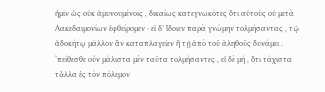ἡμῖν ὡς οὐκ ἀμυνουμένοις , δικαίως κατεγνωκότες ὅτι αὐτοὺς οὐ μετὰ Λακεδαιμονίων ἐφθείρομεν · εἰ δ’ ἴδοιεν παρὰ γνώμην τολμήσαντας , τῷ ἀδοκήτῳ μᾶλλον ἂν καταπλαγεῖεν ἢ τῇ ἀπὸ τοῦ ἀληθοῦς δυνάμει .
‘πείθεσθε οὖν μάλιστα μὲν ταῦτα τολμήσαντες , εἰ δὲ μή , ὅτι τάχιστα τἆλλα ἐς τὸν πόλεμον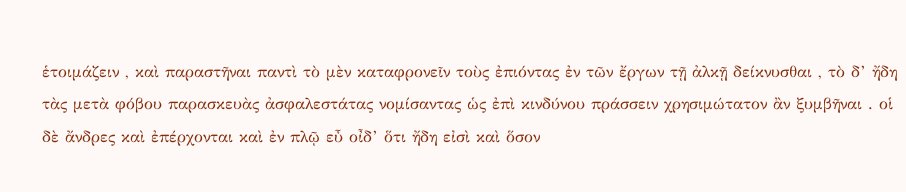ἑτοιμάζειν , καὶ παραστῆναι παντὶ τὸ μὲν καταφρονεῖν τοὺς ἐπιόντας ἐν τῶν ἔργων τῇ ἀλκῇ δείκνυσθαι , τὸ δ’ ἤδη τὰς μετὰ φόβου παρασκευὰς ἀσφαλεστάτας νομίσαντας ὡς ἐπὶ κινδύνου πράσσειν χρησιμώτατον ἂν ξυμβῆναι . οἱ δὲ ἄνδρες καὶ ἐπέρχονται καὶ ἐν πλῷ εὖ οἶδ’ ὅτι ἤδη εἰσὶ καὶ ὅσον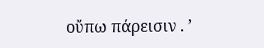οὔπω πάρεισιν . ’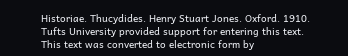Historiae. Thucydides. Henry Stuart Jones. Oxford. 1910.
Tufts University provided support for entering this text.
This text was converted to electronic form by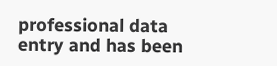professional data entry and has been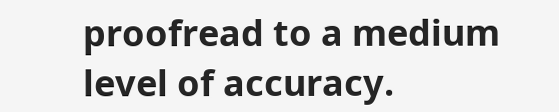proofread to a medium level of accuracy.